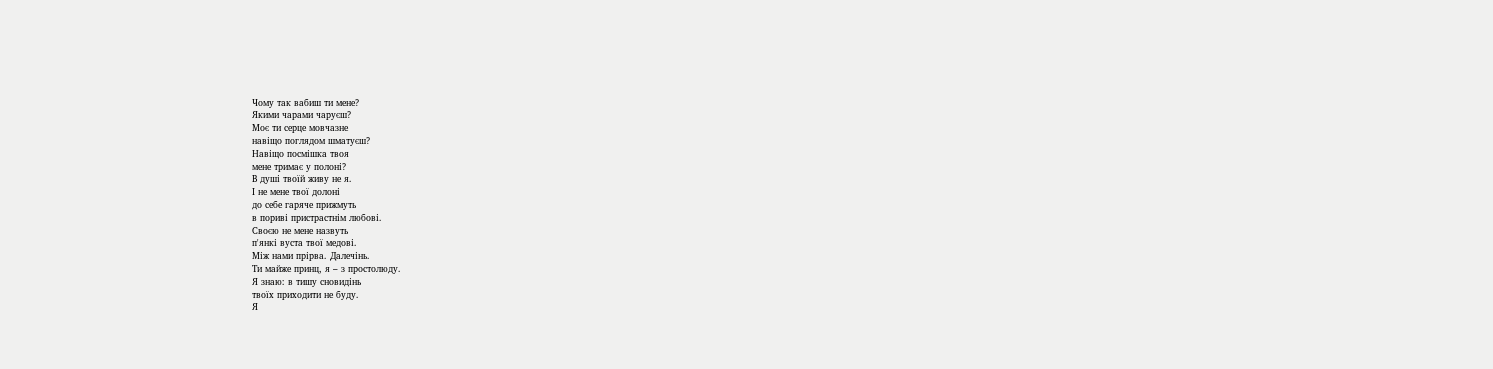Чому так вабиш ти мене?
Якими чарами чаруєш?
Моє ти серце мовчазне
навіщо поглядом шматуєш?
Навіщо посмішка твоя
мене тримає у полоні?
В душі твоїй живу не я.
І не мене твої долоні
до себе гаряче прижмуть
в пориві пристрастнім любові.
Своєю не мене назвуть
п'янкі вуста твої медові.
Між нами прірва. Далечінь.
Ти майже принц, я – з простолюду.
Я знаю: в тишу сновидінь
твоїх приходити не буду.
Я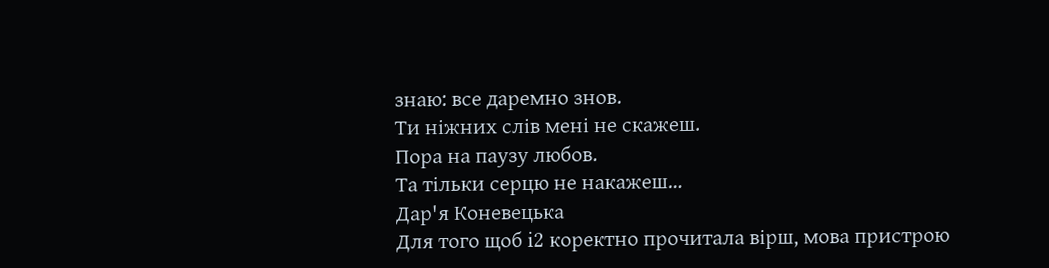знаю: все даремно знов.
Ти ніжних слів мені не скажеш.
Пора на паузу любов.
Та тільки серцю не накажеш…
Дар'я Коневецька
Для того щоб i2 коректно прочитала вірш, мова пристрою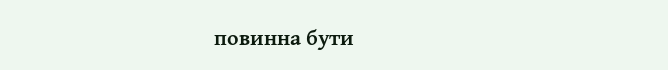повинна бути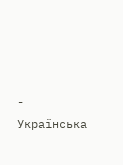- Українська